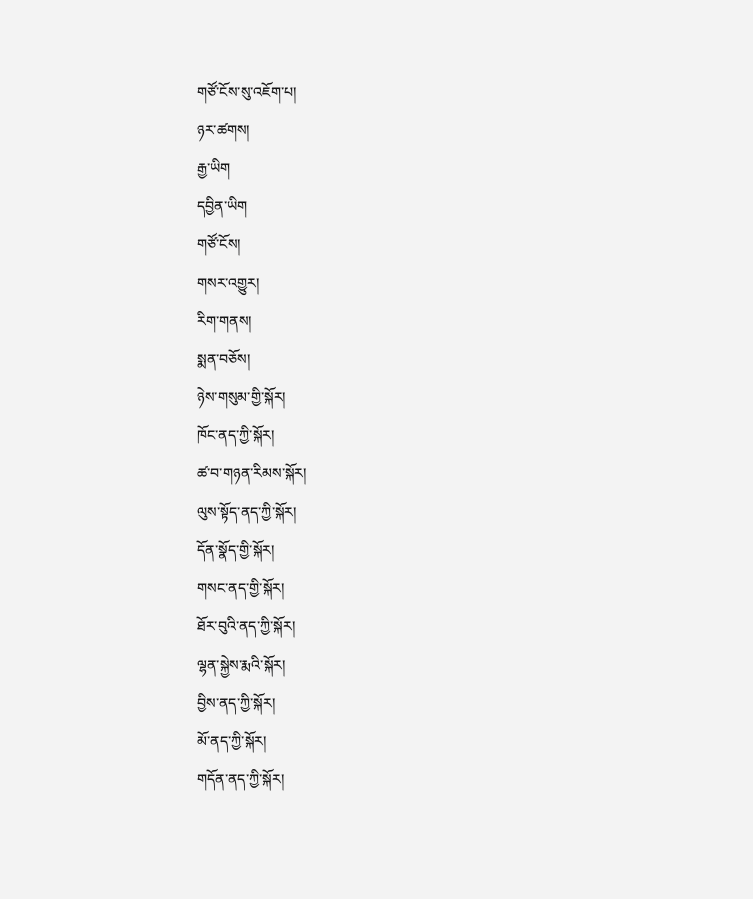གཙོ་ངོས་སུ་འཇོག་པ།
ཉར་ཚགས།
རྒྱ་ཡིག
དབྱིན་ཡིག
གཙོ་ངོས།
གསར་འགྱུར།
རིག་གནས།
སྨན་བཅོས།
ཉེས་གསུམ་གྱི་སྐོར།
ཁོང་ནད་ཀྱི་སྐོར།
ཚ་བ་གཉན་རིམས་སྐོར།
ལུས་སྟོད་ནད་ཀྱི་སྐོར།
དོན་སྣོད་གྱི་སྐོར།
གསང་ནད་གྱི་སྐོར།
ཐོར་བུའི་ནད་ཀྱི་སྐོར།
ལྷན་སྐྱེས་རྨའི་སྐོར།
བྱིས་ནད་ཀྱི་སྐོར།
མོ་ནད་ཀྱི་སྐོར།
གདོན་ནད་ཀྱི་སྐོར།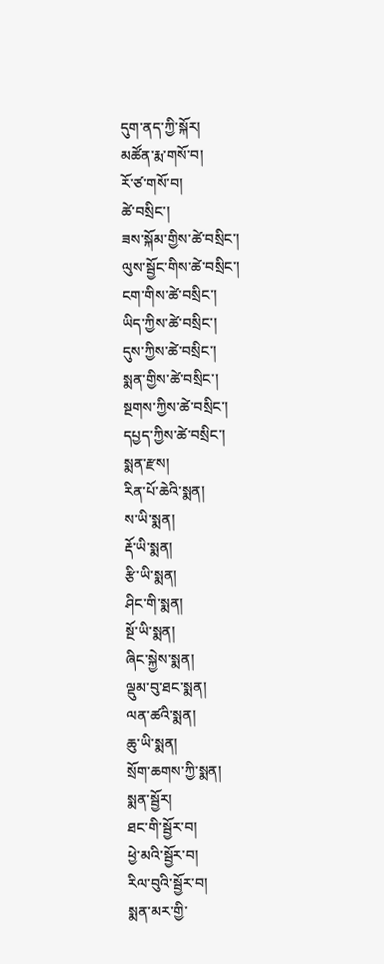དུག་ནད་ཀྱི་སྐོར།
མཚོན་རྨ་གསོ་བ།
རོ་ཙ་གསོ་བ།
ཚེ་བསྲིང་།
ཟས་སྐོམ་གྱིས་ཚེ་བསྲིང་།
ལུས་སྦྱོང་གིས་ཚེ་བསྲིང་།
ངག་གིས་ཚེ་བསྲིང་།
ཡིད་ཀྱིས་ཚེ་བསྲིང་།
དུས་ཀྱིས་ཚེ་བསྲིང་།
སྨན་གྱིས་ཚེ་བསྲིང་།
སྔགས་ཀྱིས་ཚེ་བསྲིང་།
དཔྱད་ཀྱིས་ཚེ་བསྲིང་།
སྨན་རྫས།
རིན་པོ་ཆེའི་སྨན།
ས་ཡི་སྨན།
རྡོ་ཡི་སྨན།
རྩི་ཡི་སྨན།
ཤིང་གི་སྨན།
སྔོ་ཡི་སྨན།
ཞིང་སྐྱེས་སྨན།
ལྡུམ་བུ་ཐང་སྨན།
ལན་ཚའི་སྨན།
ཆུ་ཡི་སྨན།
སྲོག་ཆགས་ཀྱི་སྨན།
སྨན་སྦྱོར།
ཐང་གི་སྦྱོར་བ།
ཕྱེ་མའི་སྦྱོར་བ།
རིལ་བུའི་སྦྱོར་བ།
སྨན་མར་གྱི་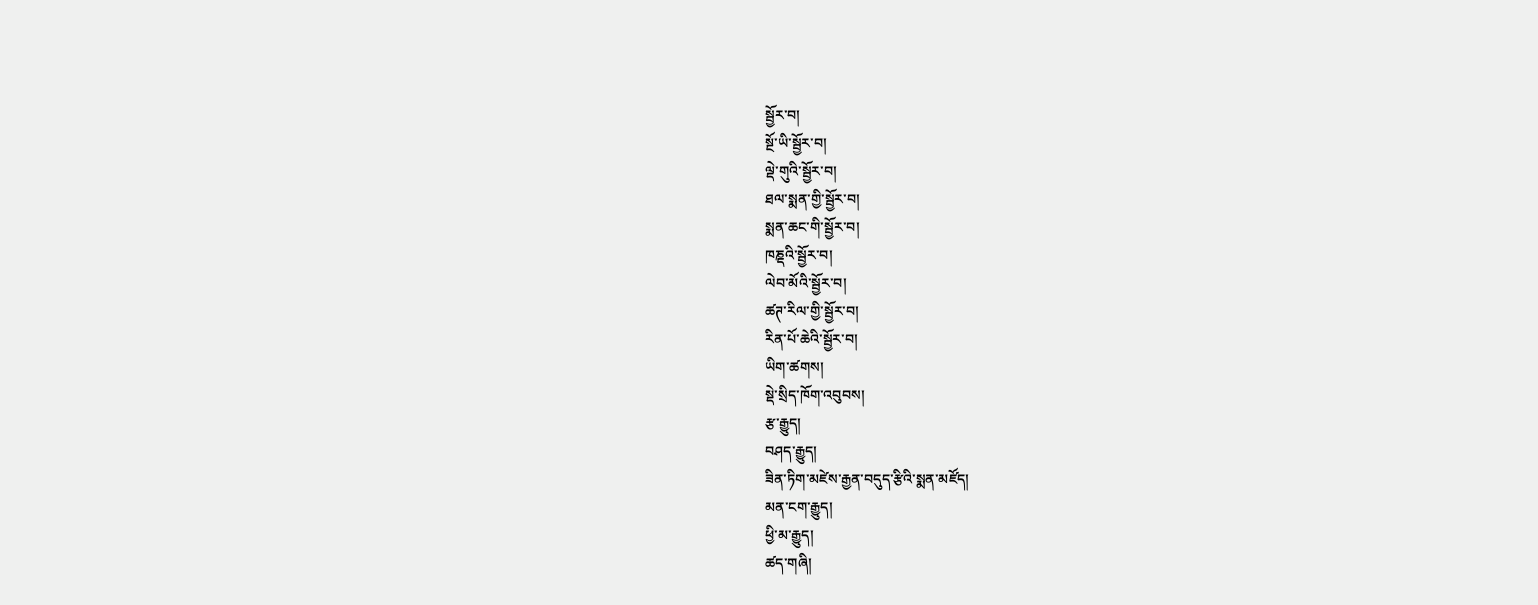སྦྱོར་བ།
སྔོ་ཡི་སྦྱོར་བ།
ལྡེ་གུའི་སྦྱོར་བ།
ཐལ་སྨན་གྱི་སྦྱོར་བ།
སྨན་ཆང་གི་སྦྱོར་བ།
ཁཎྡའི་སྦྱོར་བ།
ལེབ་མོའི་སྦྱོར་བ།
ཚཊ་རིལ་གྱི་སྦྱོར་བ།
རིན་པོ་ཆེའི་སྦྱོར་བ།
ཡིག་ཚགས།
སྡེ་སྲིད་ཁོག་འབུབས།
རྩ་རྒྱུད།
བཤད་རྒྱུད།
ཟིན་ཏིག་མཛེས་རྒྱན་བདུད་རྩིའི་སྨན་མཛོད།
མན་ངག་རྒྱུད།
ཕྱི་མ་རྒྱུད།
ཚད་གཞི།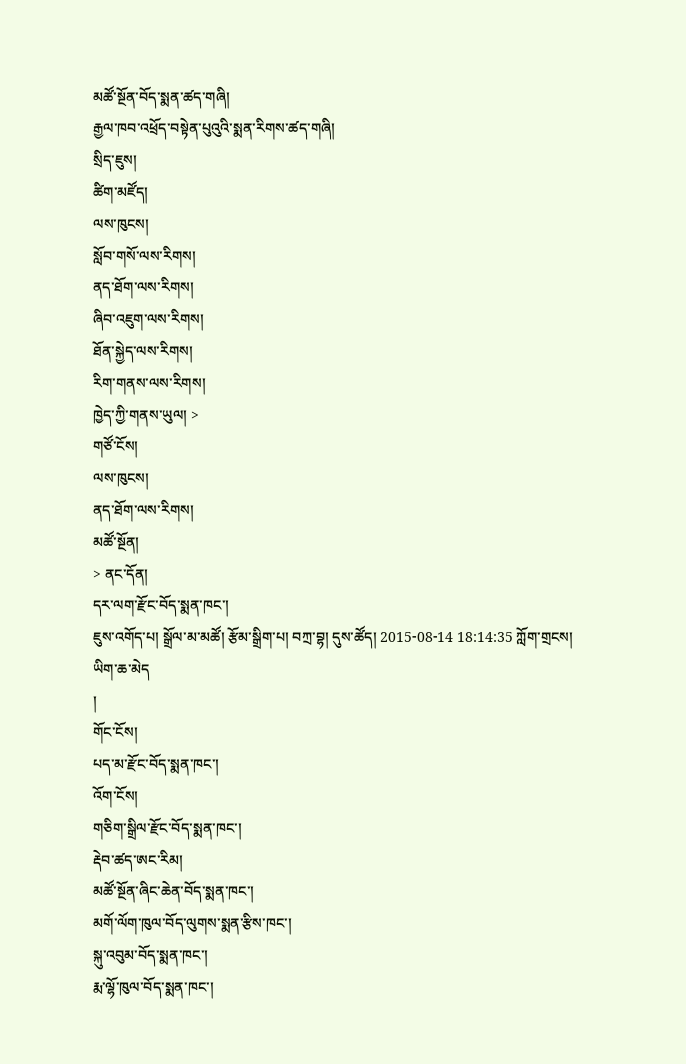མཚོ་སྔོན་བོད་སྨན་ཚད་གཞི།
རྒྱལ་ཁབ་འཕྲོད་བསྟེན་པུའུའི་སྨན་རིགས་ཚད་གཞི།
སྲིད་ཇུས།
ཚིག་མཛོད།
ལས་ཁུངས།
སློབ་གསོ་ལས་རིགས།
ནད་ཐོག་ལས་རིགས།
ཞིབ་འཇུག་ལས་རིགས།
ཐོན་སྐྱེད་ལས་རིགས།
རིག་གནས་ལས་རིགས།
ཁྱེད་ཀྱི་གནས་ཡུལ། >
གཙོ་ངོས།
ལས་ཁུངས།
ནད་ཐོག་ལས་རིགས།
མཚོ་སྔོན།
> ནང་དོན།
དར་ལག་རྫོང་བོད་སྨན་ཁང་།
ཇུས་འགོད་པ། སྒྲོལ་མ་མཚོ། རྩོམ་སྒྲིག་པ། བཀྲ་བྷ། དུས་ཚོད། 2015-08-14 18:14:35 ཀློག་གྲངས།
ཡིག་ཆ་མེད
།
གོང་ངོས།
པད་མ་རྫོང་བོད་སྨན་ཁང་།
འོག་ངོས།
གཅིག་སྒྲིལ་རྫོང་བོད་སྨན་ཁང་།
རྡེབ་ཚད་ཨང་རིམ།
མཚོ་སྔོན་ཞིང་ཆེན་བོད་སྨན་ཁང་།
མགོ་ལོག་ཁུལ་བོད་ལུགས་སྨན་རྩིས་ཁང་།
སྐུ་འབུམ་བོད་སྨན་ཁང་།
རྨ་ལྷོ་ཁུལ་བོད་སྨན་ཁང་།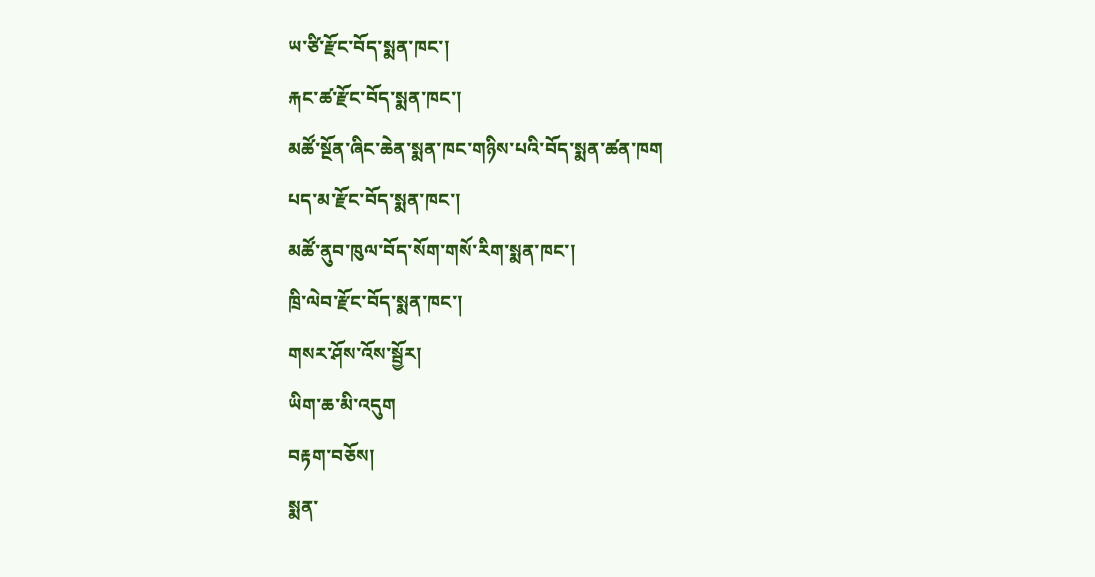ཡ་ཙི་རྫོང་བོད་སྨན་ཁང་།
རྐང་ཚ་རྫོང་བོད་སྨན་ཁང་།
མཚོ་སྔོན་ཞིང་ཆེན་སྨན་ཁང་གཉིས་པའི་བོད་སྨན་ཚན་ཁག
པད་མ་རྫོང་བོད་སྨན་ཁང་།
མཚོ་ནུབ་ཁུལ་བོད་སོག་གསོ་རིག་སྨན་ཁང་།
ཁྲི་ལེབ་རྫོང་བོད་སྨན་ཁང་།
གསར་ཤོས་འོས་སྦྱོར།
ཡིག་ཆ་མི་འདུག
བརྟག་བཅོས།
སྨན་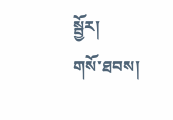སྦྱོར།
གསོ་ཐབས།